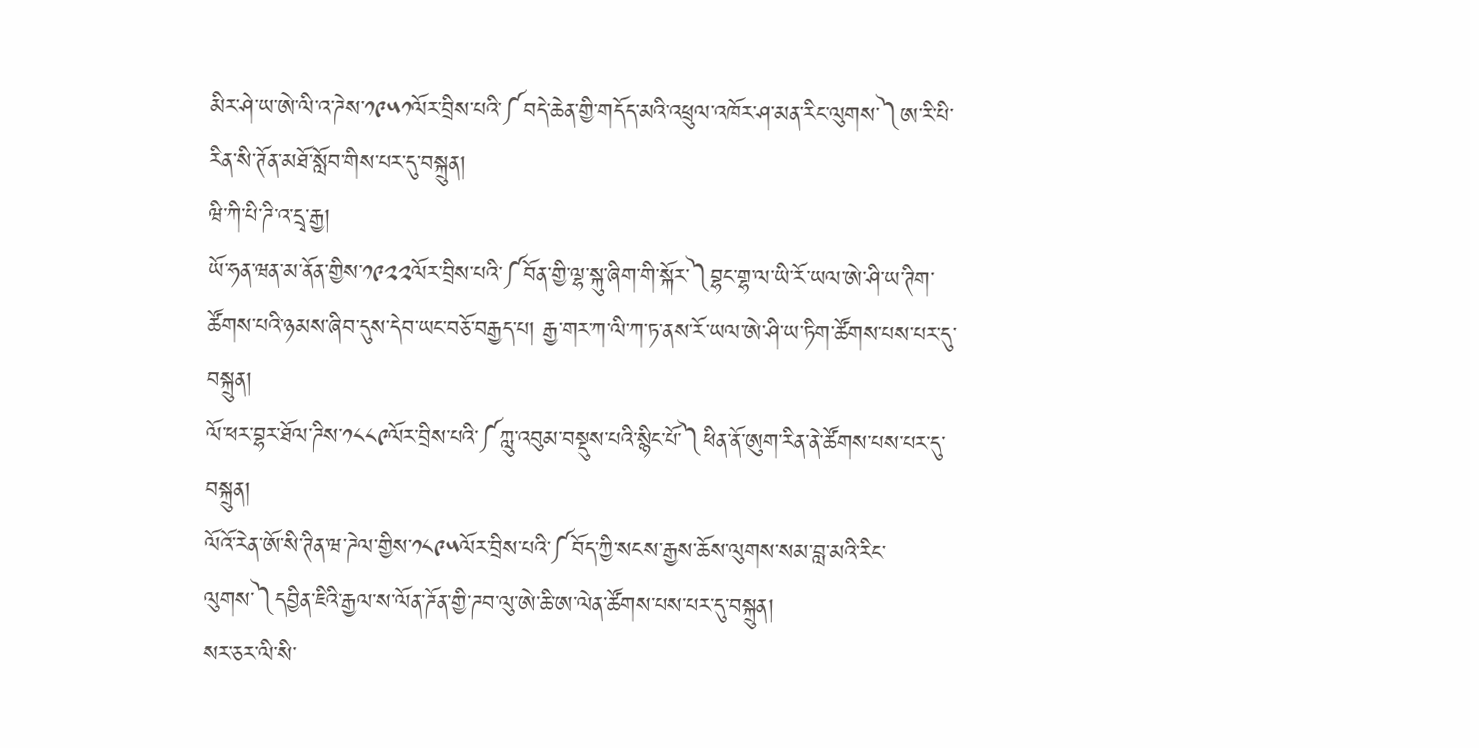མིར་ཤེ་ཡ་ཨེ་ལི་འ་ཌེས་༡༩༥༡ལོར་བྲིས་པའི་༼བདེ་ཆེན་གྱི་གདོད་མའི་འཕྲུལ་འཁོར་ཤ་མན་རིང་ལུགས་༽ཨ་རི་པི་རིན་སི་ཊོན་མཐོ་སློབ་གིས་པར་དུ་བསྐྲུན།
ཝི་ཀི་པི་ཌི་འ་དྲྭ་རྒྱ།
ཡོ་ཧན་ཝན་མ་ནོན་གྱིས་༡༩༢༢ལོར་བྲིས་པའི་༼བོན་གྱི་ལྷ་སྐུ་ཞིག་གི་སྐོར་༽བྷང་གྷ་ལ་ཡི་རོ་ཡལ་ཨེ་ཤི་ཡ་ཊིག་ཚོགས་པའི་ཉམས་ཞིབ་དུས་དེབ་ཡང་བཅོ་བརྒྱད་པ། རྒྱ་གར་ཀ་ལི་ཀ་ཏ་ནས་རོ་ཡལ་ཨེ་ཤི་ཡ་ཏིག་ཚོགས་པས་པར་དུ་བསྐྲུན།
ལོ་ཕར་བྷར་ཐོལ་ཌིས་༡༨༨༩ལོར་བྲིས་པའི་༼ཀླུ་འབུམ་བསྡུས་པའི་སྙིང་པོ་༽ཕིན་ནོ་ཨུག་རིན་ནེ་ཚོགས་པས་པར་དུ་བསྐྲུན།
ལོའོ་རེན་ཨོ་སི་ཊིན་ཝ་ཌེལ་གྱིས་༡༨༩༥ལོར་བྲིས་པའི་༼བོད་ཀྱི་སངས་རྒྱས་ཆོས་ལུགས་སམ་བླ་མའི་རིང་ལུགས་༽དབྱིན་ཇིའི་རྒྱལ་ས་ལོན་ཌོན་གྱི་ཌབ་ལུ་ཨེ་ཆི་ཨ་ལེན་ཚོགས་པས་པར་དུ་བསྐྲུན།
སར་ཅར་ལི་སི་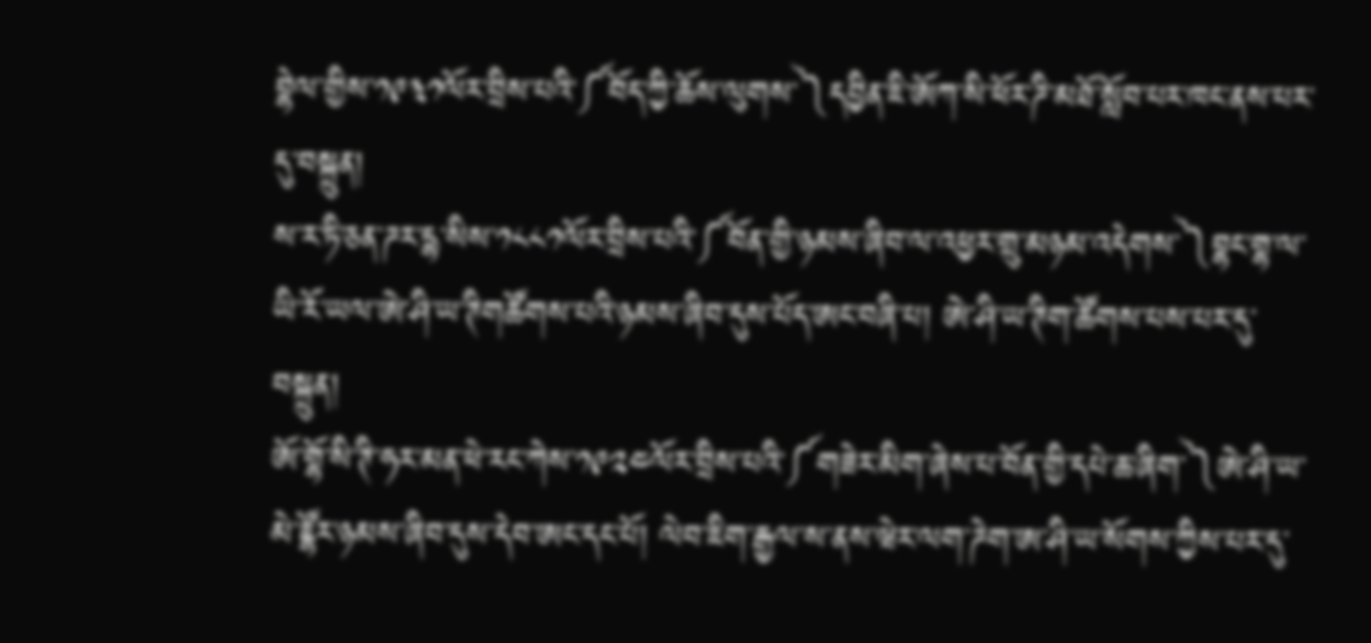བྷེལ་གྱིས་༡༩༣༡ལོར་བྲིས་པའི་༼བོད་ཀྱི་ཆོས་ལུགས་༽དབྱིན་ཇི་ཨོཀ་སི་ཕོར་ཌི་མཐོ་སློབ་པར་ཁང་ནས་པར་དུ་བསྐྲུན།
ས་ར་ཏི་ཅན་ཌར་དྷ་སིས་༡༨༨༡ལོར་བྲིས་པའི་༼བོན་གྱི་ཉམས་ཞིབ་ལ་འཕྱར་གྲུ་མཉམ་འདེགས་༽བྷང་གྷ་ལ་ཡི་རོ་ཡལ་ཨེ་ཤི་ཡ་ཊིགཚོགས་པའི་ཉམས་ཞིབ་དུས་པོད་ཨང་བཞི་པ། ཨེ་ཤི་ཡ་ཊིག་ཚོགས་པས་པར་དུ་བསྐྲུན།
ཨོ་གྷོ་སི་ཊི་ཧར་མན་ཕེ་རང་ཀེས་༡༩༢༤ལོར་བྲིས་པའི་༼གཟེར་མིག་ཞེས་པ་བོན་གྱི་དཔེ་ཆ་ཞིག་༽ཨེ་ཤི་ཡ་མེ་ཛྷོར་ཉམས་ཞིབ་དུས་དེབ་ཨང་དང་པོ། ལེབ་ཇིག་རྒྱལ་ས་ནས་ཝེར་ལག་ཌེག་ཨ་ཤི་ཡ་སོགས་ཀྱིས་པར་དུ་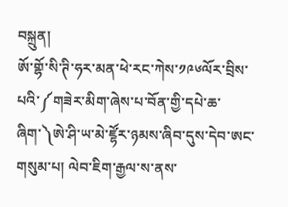བསྐྲུན།
ཨོ་གྷོ་སི་ཊི་ཧར་མན་ཕེ་རང་ཀེས་༡༩༦ལོར་བྲིས་པའི་༼གཟེར་མིག་ཞེས་པ་བོན་གྱི་དཔེ་ཆ་ཞིག་༽ཨེ་ཤི་ཡ་མེ་ཛྷོར་ཉམས་ཞིབ་དུས་དེབ་ཨང་གསུམ་པ། ལེབ་ཇིག་རྒྱལ་ས་ནས་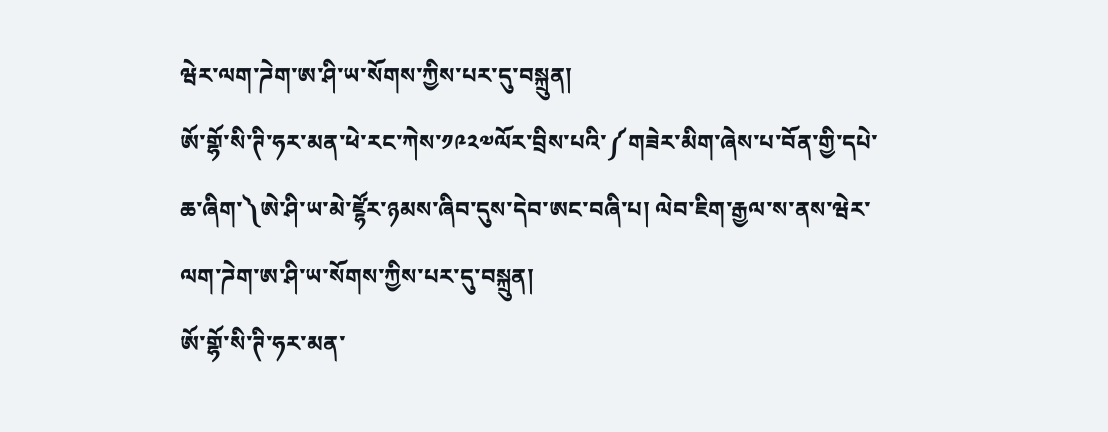ཝེར་ལག་ཌེག་ཨ་ཤི་ཡ་སོགས་ཀྱིས་པར་དུ་བསྐྲུན།
ཨོ་གྷོ་སི་ཊི་ཧར་མན་ཕེ་རང་ཀེས་༡༩༢༧ལོར་བྲིས་པའི་༼གཟེར་མིག་ཞེས་པ་བོན་གྱི་དཔེ་ཆ་ཞིག་༽ཨེ་ཤི་ཡ་མེ་ཛྷོར་ཉམས་ཞིབ་དུས་དེབ་ཨང་བཞི་པ། ལེབ་ཇིག་རྒྱལ་ས་ནས་ཝེར་ལག་ཌེག་ཨ་ཤི་ཡ་སོགས་ཀྱིས་པར་དུ་བསྐྲུན།
ཨོ་གྷོ་སི་ཊི་ཧར་མན་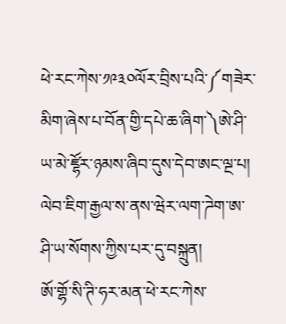ཕེ་རང་ཀེས་༡༩༣༠ལོར་བྲིས་པའི་༼གཟེར་མིག་ཞེས་པ་བོན་གྱི་དཔེ་ཆ་ཞིག་༽ཨེ་ཤི་ཡ་མེ་ཛྷོར་ཉམས་ཞིབ་དུས་དེབ་ཨང་ལྔ་པ། ལེབ་ཇིག་རྒྱལ་ས་ནས་ཝེར་ལག་ཌེག་ཨ་ཤི་ཡ་སོགས་ཀྱིས་པར་དུ་བསྐྲུན།
ཨོ་གྷོ་སི་ཊི་ཧར་མན་ཕེ་རང་ཀེས་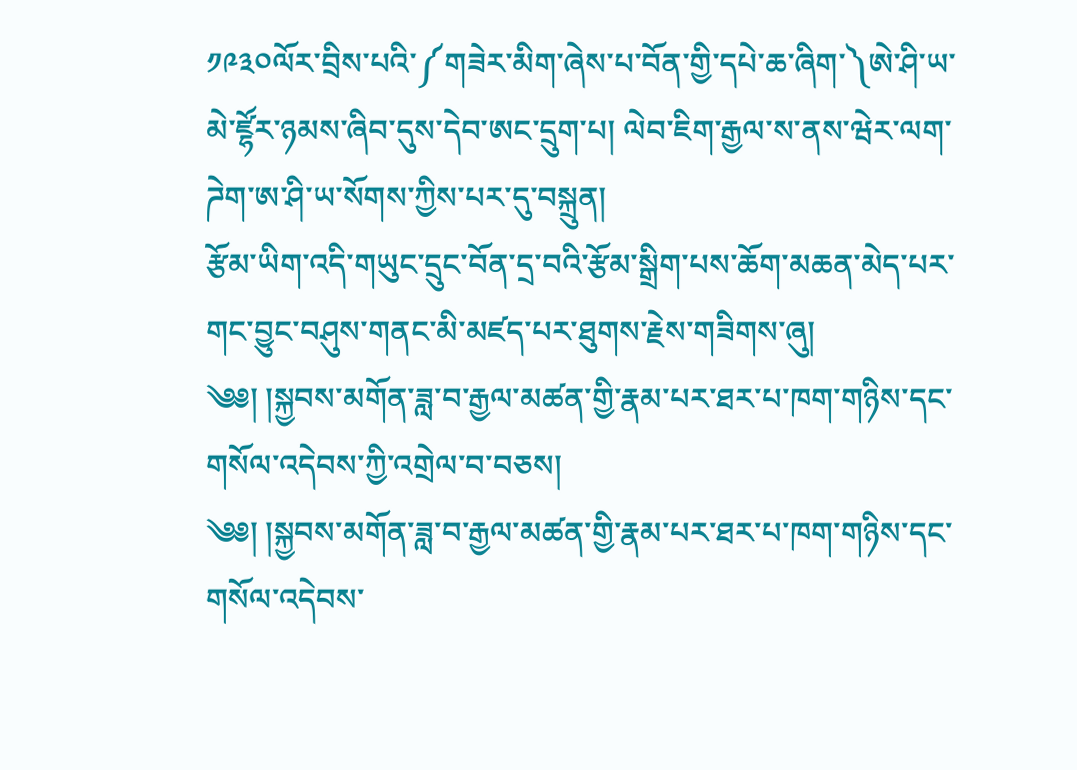༡༩༣༠ལོར་བྲིས་པའི་༼གཟེར་མིག་ཞེས་པ་བོན་གྱི་དཔེ་ཆ་ཞིག་༽ཨེ་ཤི་ཡ་མེ་ཛྷོར་ཉམས་ཞིབ་དུས་དེབ་ཨང་དྲུག་པ། ལེབ་ཇིག་རྒྱལ་ས་ནས་ཝེར་ལག་ཌེག་ཨ་ཤི་ཡ་སོགས་ཀྱིས་པར་དུ་བསྐྲུན།
རྩོམ་ཡིག་འདི་གཡུང་དྲུང་བོན་དྲ་བའི་རྩོམ་སྒྲིག་པས་ཆོག་མཆན་མེད་པར་གང་བྱུང་བཤུས་གནང་མི་མཛད་པར་ཐུགས་རྗེས་གཟིགས་ཞུ།
༄༅། །སྐྱབས་མགོན་ཟླ་བ་རྒྱལ་མཚན་གྱི་རྣམ་པར་ཐར་པ་ཁག་གཉིས་དང་གསོལ་འདེབས་ཀྱི་འགྲེལ་བ་བཅས།
༄༅། །སྐྱབས་མགོན་ཟླ་བ་རྒྱལ་མཚན་གྱི་རྣམ་པར་ཐར་པ་ཁག་གཉིས་དང་གསོལ་འདེབས་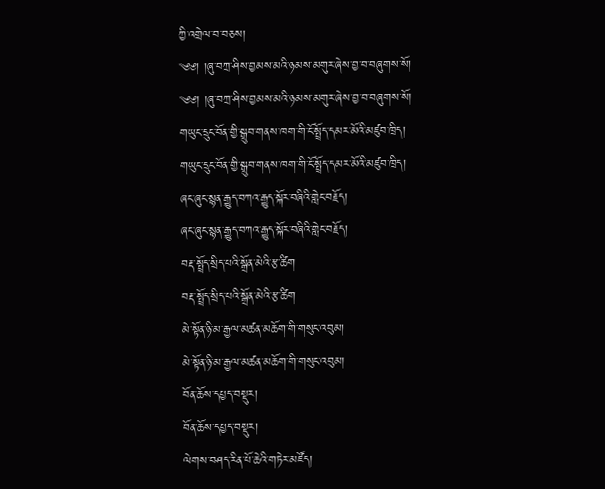ཀྱི་འགྲེལ་བ་བཅས།
༄༅། །ཞུ་བཀྲ་ཤིས་བྱམས་མའི་ཉམས་མགུར་ཞེས་བྱ་བ་བཞུགས་སོ།
༄༅། །ཞུ་བཀྲ་ཤིས་བྱམས་མའི་ཉམས་མགུར་ཞེས་བྱ་བ་བཞུགས་སོ།
གཡུང་དྲུང་བོན་གྱི་སྒྲུབ་གནས་ཁག་གི་ངོ་སྤྲོད་དམར་མོའི་མཛུབ་ཁྲིད།
གཡུང་དྲུང་བོན་གྱི་སྒྲུབ་གནས་ཁག་གི་ངོ་སྤྲོད་དམར་མོའི་མཛུབ་ཁྲིད།
ཞང་ཞུང་སྙན་རྒྱུད་བཀའ་རྒྱུད་སྐོར་བཞིའི་གླེང་བརྗོད།
ཞང་ཞུང་སྙན་རྒྱུད་བཀའ་རྒྱུད་སྐོར་བཞིའི་གླེང་བརྗོད།
བརྡ་སྤྲོད་སྲིད་པའི་སྒྲོན་མེའི་རྩ་ཚིག
བརྡ་སྤྲོད་སྲིད་པའི་སྒྲོན་མེའི་རྩ་ཚིག
མེ་སྟོན་ཉི་མ་རྒྱལ་མཚན་མཆོག་གི་གསུང་འབུམ།
མེ་སྟོན་ཉི་མ་རྒྱལ་མཚན་མཆོག་གི་གསུང་འབུམ།
བོན་ཆོས་དཔྱད་བསྡུར།
བོན་ཆོས་དཔྱད་བསྡུར།
ལེགས་བཤད་རིན་པོ་ཆེའི་གཏེར་མཛོད།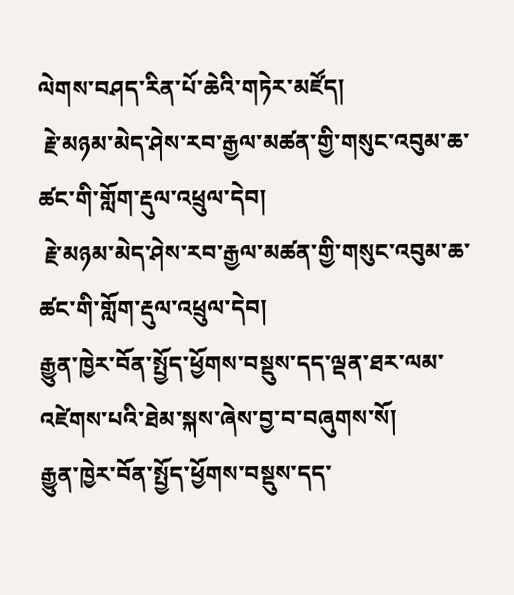ལེགས་བཤད་རིན་པོ་ཆེའི་གཏེར་མཛོད།
 རྗེ་མཉམ་མེད་ཤེས་རབ་རྒྱལ་མཚན་གྱི་གསུང་འབུམ་ཆ་ཚང་གི་གློག་རྡུལ་འཕྲུལ་དེབ།
 རྗེ་མཉམ་མེད་ཤེས་རབ་རྒྱལ་མཚན་གྱི་གསུང་འབུམ་ཆ་ཚང་གི་གློག་རྡུལ་འཕྲུལ་དེབ།
རྒྱུན་ཁྱེར་བོན་སྤྱོད་ཕྱོགས་བསྡུས་དད་ལྡན་ཐར་ལམ་འཛེགས་པའི་ཐེམ་སྐས་ཞེས་བྱ་བ་བཞུགས་སོ།
རྒྱུན་ཁྱེར་བོན་སྤྱོད་ཕྱོགས་བསྡུས་དད་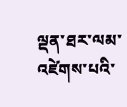ལྡན་ཐར་ལམ་འཛེགས་པའི་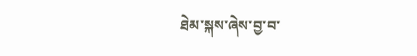ཐེམ་སྐས་ཞེས་བྱ་བ་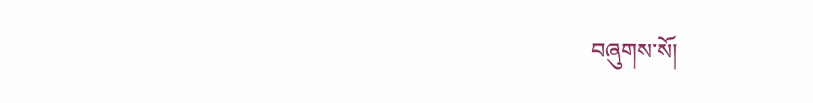བཞུགས་སོ།